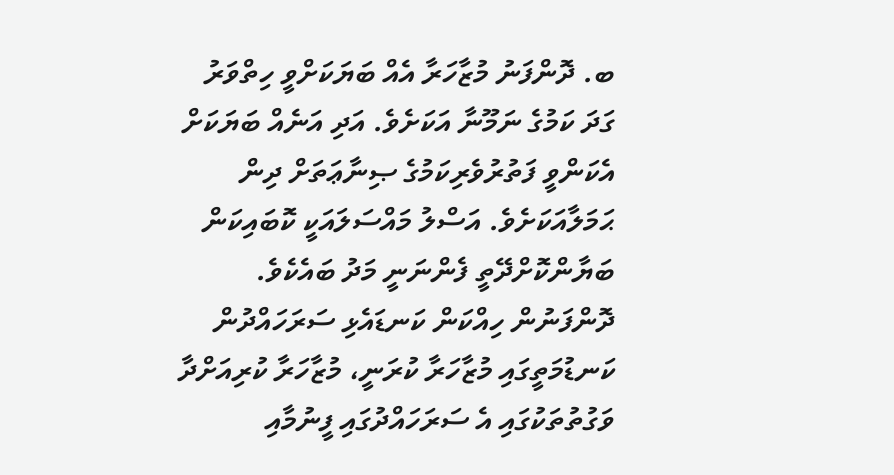ބ. ދޮންފަނު މުޒާހަރާ އެއް ބަޔަކަށްވީ ހިތްވަރު ގަދަ ކަމުގެ ނަމޫނާ އަކަށެވެ. އަދި އަނެއް ބަޔަކަށް އެކަންވީ ފަތުރުވެރިކަމުގެ ޞިނާޢަތަށް ދިން ޙަމަލާއަކަށެވެ. އަސްލު މައްސަލައަކީ ކޮބައިކަން ބަޔާންކޮށްދޭތީ ފެންނަނީ މަދު ބައެކެވެ.
ދޮންފަނުން ހިއްކަން ކަނޑައެޅި ސަރަހައްދުން ކަނޑުމަތީގައި މުޒާހަރާ ކުރަނީ، މުޒާހަރާ ކުރިއަށްދާ ވަގުތުތަކުގައި އެ ސަރަހައްދުގައި ފީނުމާއި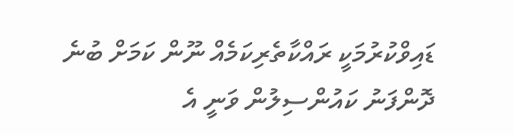ޑައިވްކުރުމަކީ ރައްކާތެރިކަމެއް ނޫން ކަމަށް ބުނެ ދޮންފަނު ކައުންސިލުން ވަނީ އެ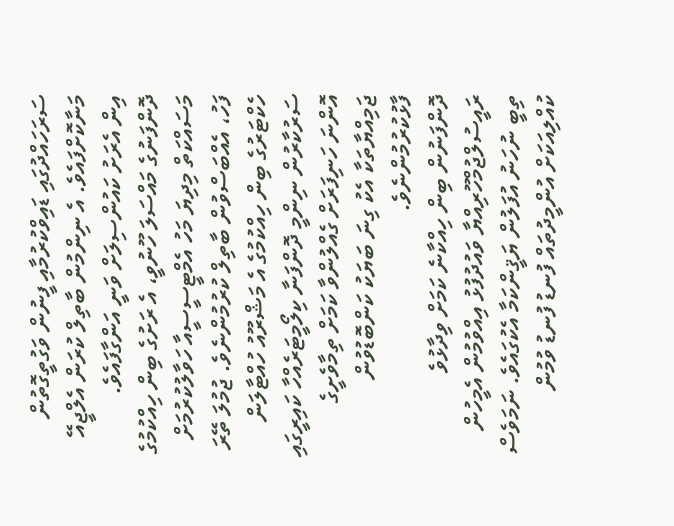ސަރަހައްދުގައި ޑައިވްކުރުމާއި ފީނުން ވަގުތީގޮތުން މަނާކޮށްފައެވެ. އެ ނިންމުން ބާތިލް ކުރަން އެލްޖީއޭ އިން އެރަށު ކައުންސިލަށް ވަނީ އަންގާފައެވެ.
ދޮންފަނުގެ މައްސަލަ ހޫނުވީ، އެ ރަށުގެ ބިން ހިއްކުމުގެ މަސައްކަތް މިދިޔަ މަހު އެމްޓީސީސީއާ ހަވާލުކުރުމަށް ފަހު، އެއްބަސްވުން ބާތިލް ކުރުމުންނެވެ. ޖުމުލަ ތޭރަ ހެކްޓަރުގެ ބިން ހިއްކުމުގެ އެ މަޝްރޫއު ހުއްޓާލަން ސަރުކާރުން ނިންމީ ދޮންފަނާ ކިލޯމީޓަރެއްހާ ކައިރީގައި އޮންނަ ހަނިފަރަށް ގެއްލުންވާ ކަމަށް ތިމާވެށީގެ ޖަމިއްޔާތަކާ އެކު ގިނަ ބަޔަކު ކަންބޮޑުވުން ފާޅުކުރުމުންނެވެ.
ދޮންފަނުން ބިން ހިއްކާނެ ކަމަށް ވިދާޅުވެ ރައީސުލްޖުމްހޫރިއްޔާ ވައުދުފުޅު އިއްވުމުން އެމީހުން ތިބީ ނުހަނު އުފަލުން ޔަޤީންކަމާ އެކުގައެވެ. ނަމަވެސް ކުއްލިއަކަށް އުންމީދުތައް ފުނޑު ފުނޑު ވުމުން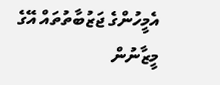އެމީހުންގެ ޖަޒުބާތުތައް އޭގެ މީޒާނުން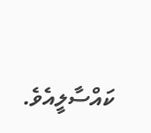ކައްސާލީއެވެ.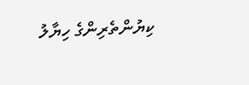ކިޔުންތެރިންގެ ހިޔާލު